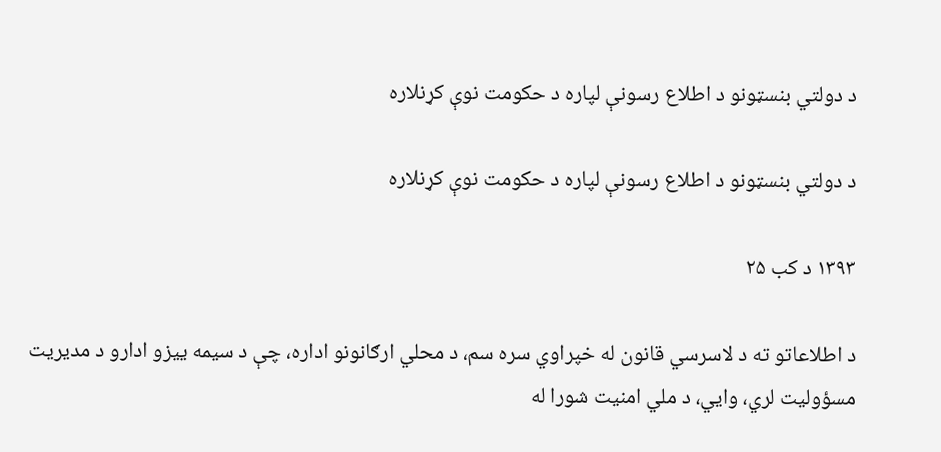د دولتي بنسټونو د اطلاع رسونې لپاره د حکومت نوې کړنلاره

د دولتي بنسټونو د اطلاع رسونې لپاره د حکومت نوې کړنلاره

۱۳۹۳ د کب ۲۵

د اطلاعاتو ته د لاسرسي قانون له خپراوي سره سم، د محلي ارګانونو اداره، چې د سیمه ییزو ادارو د مدیریت مسؤولیت لري، وایي، د ملي امنیت شورا له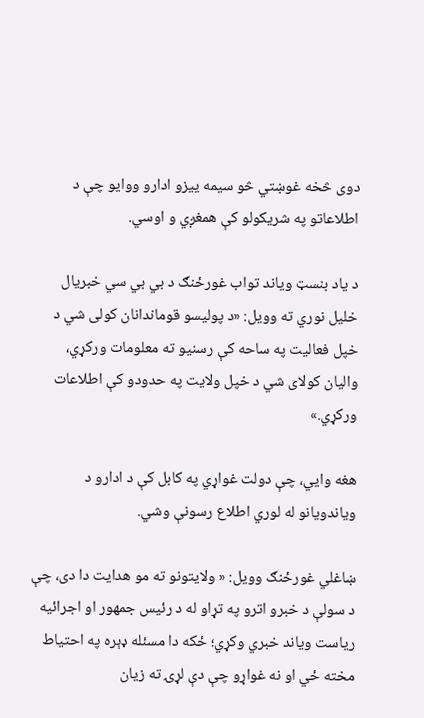دوی څخه غوښتي څو سیمه ییزو ادارو ووایو چې د اطلاعاتو په شريکولو کې همغږي و اوسي.

د یاد بنسټ ویاند تواب غورځنګ د بي بي سي خبریال خلیل نوري ته وویل: «د پولیسو قوماندانان کولی شي د خپل فعالیت په ساحه کې رسنیو ته معلومات ورکړي، والیان کولای شي د خپل ولایت په حدودو کې اطلاعات ورکړي.»

هغه وایي، چې دولت غواړي په کابل کې د ادارو د ویاندویانو له لوري اطلاع رسونې وشي.

ښاغلي غورځنګ وویل: « ولایتونو ته مو هدایت دا دی، چې د سولې د خبرو اترو په تړاو له د رئیس جمهور او اجرائیه ریاست ویاند خبري وکړي؛ ځکه دا مسئله ډېره په احتیاط مخته ځي او نه غواړو چې دې لړۍ ته زیان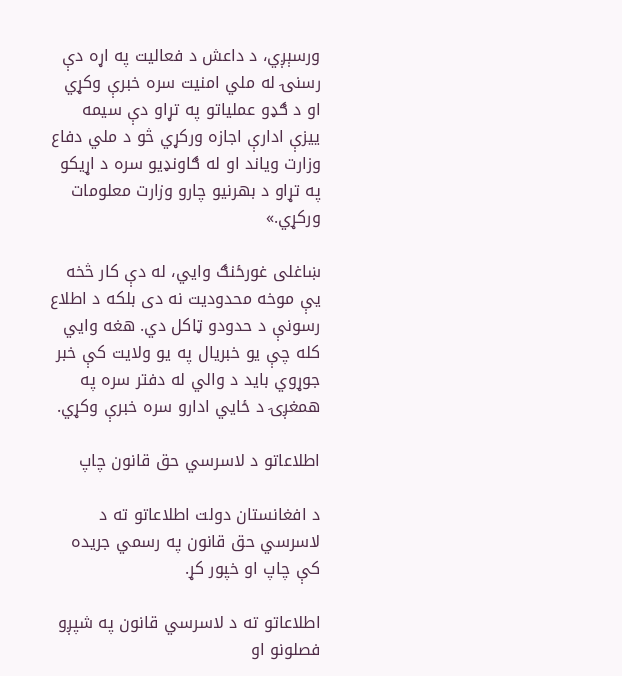ورسېږي، د داعش د فعالیت په اړه دې رسنۍ له ملي امنیت سره خبرې وکړي او د ګډو عملیاتو په تړاو دې سیمه ییزې ادارې اجازه ورکړي څو د ملي دفاع وزارت ویاند او له ګاونډیو سره د اړیکو په تړاو د بهرنیو چارو وزارت معلومات ورکړي.»

ښاغلی غورځنګ وایي، له دې کار څخه یې موخه محدودیت نه دی بلکه د اطلاع رسونې د حدودو ټاکل دي‌. هغه وایي کله چې یو خبریال په یو ولایت کې خبر جوړوي باید د والي له دفتر سره په همغږۍ د ځایي ادارو سره خبرې وکړي.

اطلاعاتو د لاسرسي حق قانون چاپ

د افغانستان دولت اطلاعاتو ته د لاسرسي حق قانون په رسمي جریده کې چاپ او خپور کړ.

اطلاعاتو ته د لاسرسي قانون په شپږو فصلونو او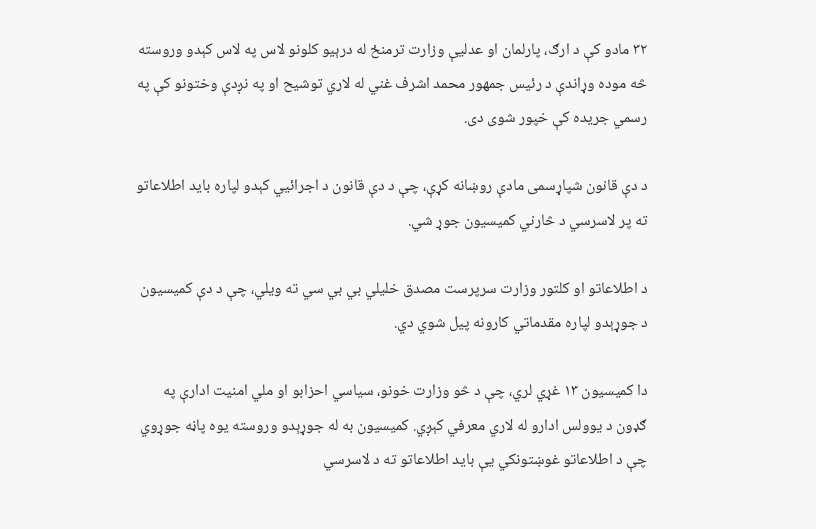۳۲ مادو کې د ارګ، پارلمان او عدلیې وزارت ترمنځ له درېیو کلونو لاس په لاس کېدو وروسته څه موده وړاندې د رئیس جمهور محمد اشرف غني له لاري توشيح او په نږدې وختونو کې په رسمي جریده کې خپور شوی دی‌.

د دې قانون شپاړسمی مادې روښانه کړې، چې د دې قانون د اجرائیي کېدو لپاره باید اطلاعاتو ته پر لاسرسي د څارني کمیسیون جوړ شي.

د اطلاعاتو او کلتور وزارت سرپرست مصدق خلیلي بي بي سي ته ویلي، چې د دې کمیسیون د جوړېدو لپاره مقدماتي کارونه پیل شوي دي.

دا کمیسیون ۱۳ غړي لري، چې د څو وزارت خونو، سیاسي احزابو او ملي امنیت ادارې په ګډون د یوولس ادارو له لاري معرفي کېږي. کمیسیون به له جوړېدو وروسته یوه پاڼه جوړوي چې د اطلاعاتو غوښتونکي یې باید اطلاعاتو ته د لاسرسي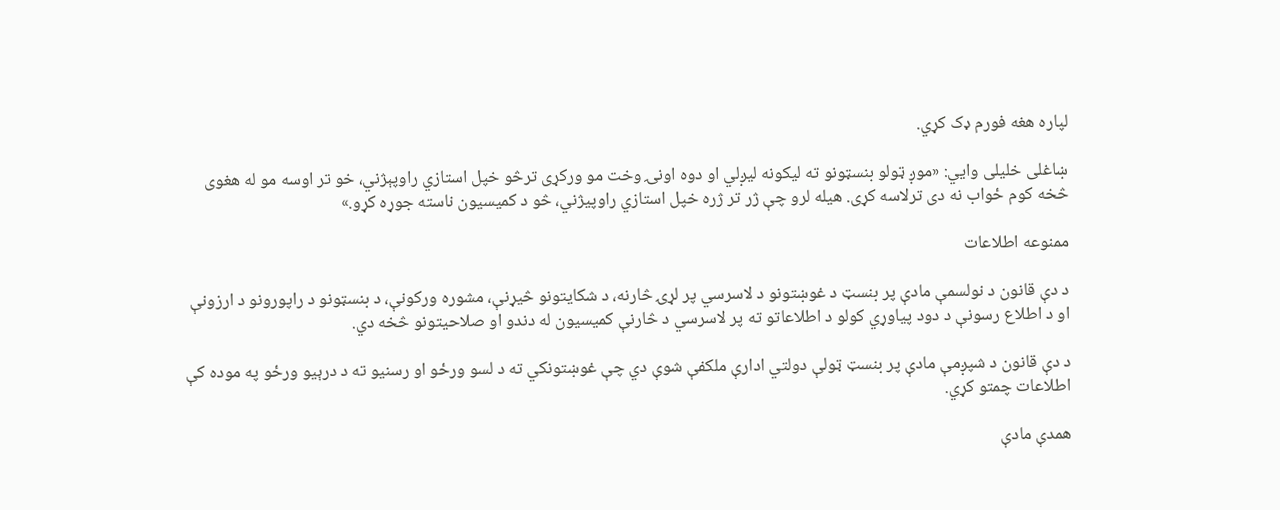لپاره هغه فورم ډک کړي.

ښاغلی خلیلی وایي: «موږ ټولو بنسټونو ته لیکونه لیږلي او دوه اونۍ وخت مو ورکړی ترڅو خپل استازي راوپېژني، خو تر اوسه مو له هغوی څخه کوم ځواب نه دی ترلاسه کړی. هیله لرو چې ژر تر ژره خپل استازي راوپیژني، څو د کمیسیون ناسته جوړه کړو.»

ممنوعه اطلاعات

د دې قانون د نولسمې مادې پر بنسټ د غوښتونو د لاسرسي پر لړۍ څارنه، د شکایتونو څیړنې، مشوره ورکونې، د بنسټونو د راپورونو د ارزونې او د اطلاع رسونې د دود پیاوړي کولو د اطلاعاتو ته پر لاسرسي د څارنې کمیسیون له دندو او صلاحیتونو څخه دي.

د دې قانون د شپږمې مادې پر بنسټ ټولې دولتي ادارې ملکفې شوې دي چې غوښتونکي ته د لسو ورځو او رسنیو ته د درېیو ورځو په موده کې اطلاعات چمتو کړي.

همدې مادې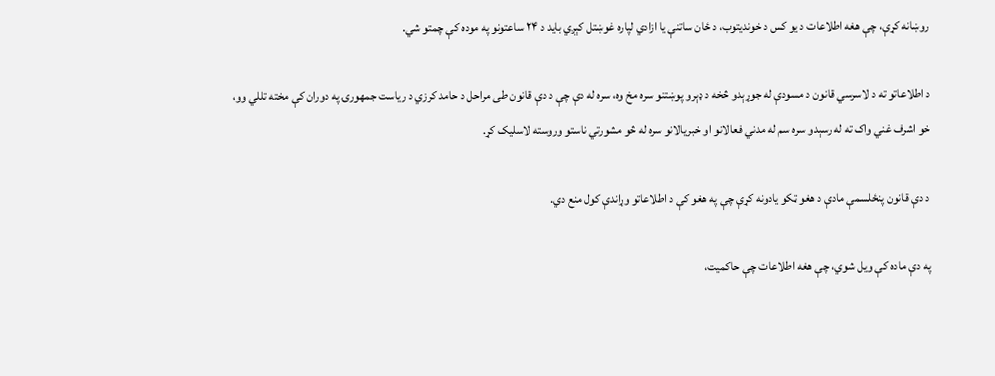روښانه کړې، چې هغه اطلاعات د یو کس د خوندیتوب، د ځان ساتنې یا ازادي لپاره غوښتل کېږي باید د ۲۴ ساعتونو په موده کې چمتو شي.

د اطلاعاتو ته د لاسرسي قانون د مسودې له جوړېدو څخه د ډېرو پوښتنو سره مخ وه، سره له دې چې د دې قانون طی مراحل د حامد کرزي د ریاست جمهورۍ په دوران کې مخته تللي وو، خو اشرف غني واک ته له رسېدو سره سم له مدني فعالانو او خبریالانو سره له څو مشورتي ناستو وروسته لاسلیک کړ.

د دې قانون پنځلسمې مادې د هغو ټکو يادونه کړې چې په هغو کې د اطلاعاتو وړاندې کول منع دي.

په دې ماده کې ویل شوي، چې هغه اطلاعات چې حاکمیت،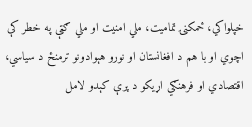خپلواکي، ځمکنۍ تمامیت، ملي امنیت او ملي ګټې په خطر کې اچوي او با هم د افغانستان او نورو هېوادونو ترمنځ د سیاسي، اقتصادي او فرهنګي اړیکو د پرې کېدو لامل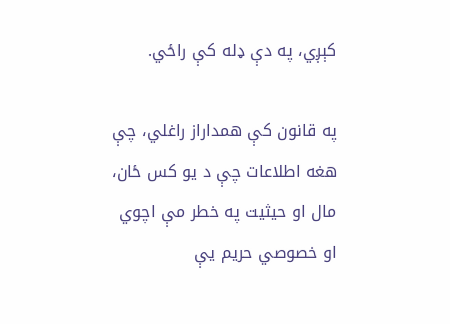کېږي، په دې ډله کې راځي.

په قانون کې همداراز راغلي، چې هغه اطلاعات چې د یو کس ځان، مال او حیثیت په خطر مې اچوي او خصوصي حریم یې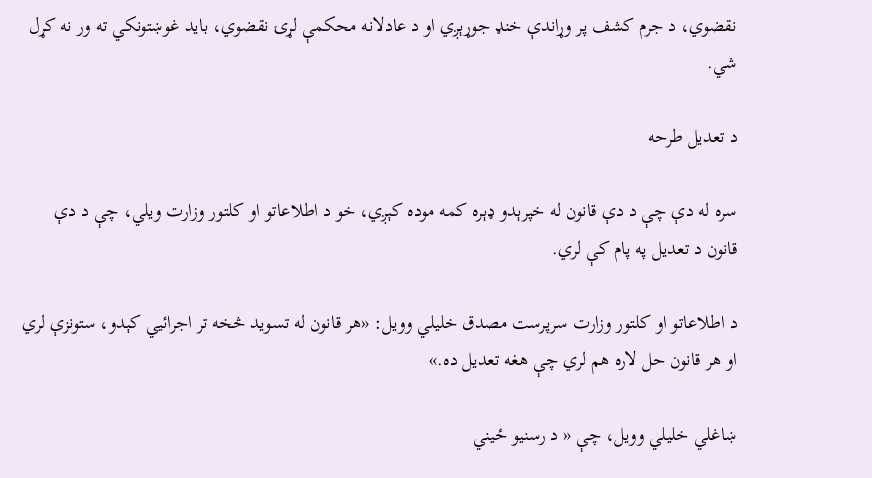نقضوي، د جرم کشف پر وړاندې خنډ جوړېږي او د عادلانه محکمې لړۍ نقضوي، باید غوښتونکي ته ور نه کړل شي.

د تعدیل طرحه

سره له دې چې د دې قانون له خپرېدو ډېره کمه موده کېږي، خو د اطلاعاتو او کلتور وزارت ویلي، چې د دې قانون د تعدیل په پام کې لري.

د اطلاعاتو او کلتور وزارت سرپرست مصدق خلیلي وویل: «هر قانون له تسوید څخه تر اجرائیي کېدو، ستونزې لري او هر قانون حل لاره هم لري چې هغه تعديل ده.»

ښاغلي خلیلي وویل، چې « د رسنیو ځيني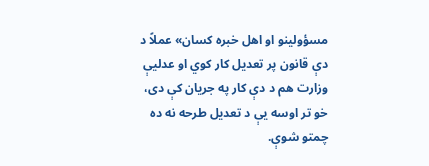مسؤولینو او اهل خبره کسان» عملاً د دې قانون پر تعدیل کار کوي او عدلیې وزارت هم د دې کار په جریان کې دی، خو تر اوسه یې د تعدیل طرحه نه ده چمتو شوې.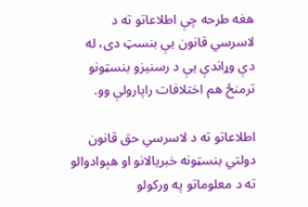هغه طرحه چې اطلاعاتو ته د لاسرسي قانون یې بنسټ دی، له دې وړاندې یې د رسنیزو بنسټونو ترمنځ هم اختلافات راپارولې وو.

اطلاعاتو ته د لاسرسي حق قانون دولتي بنسټونه خبریالانو او هېوادوالو ته د معلوماتو په ورکولو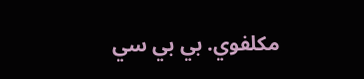مکلفوي. بي بي سي